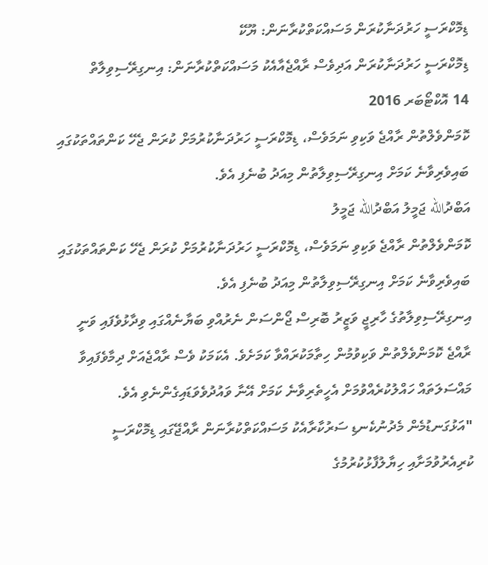ޑިމޮކްރަސީ ހަރުދަނާކުރަން މަސައްކަތްކުރާނަން: ޔޫކޭ
ޑިމޮކްރަސީ ހަރުދަނާކުރަން އަދިވެސް ރާއްޖެއާއެކު މަސައްކަތްކުރާނަން: އިނގިރޭސިވިލާތް
14 އޮކްޓޯބަރ 2016
ކޮމަންވެލްތުން ރާއްޖެ ވަކިވި ނަމަވެސް، ޑިމޮކްރަސީ ހަރުދަނާކުރުމަށް ކުރަން ޖެހޭ ކަންތައްތަކުގައި ބައިވެރިވާނެ ކަމަށް އިނގިރޭސިވިލާތުން މިއަދު ބުނެފި އެވެ.
އަބްދުالله ޖަމީލު އަބްދުالله ޖަމީލު
ކޮމަންވެލްތުން ރާއްޖެ ވަކިވި ނަމަވެސް، ޑިމޮކްރަސީ ހަރުދަނާކުރުމަށް ކުރަން ޖެހޭ ކަންތައްތަކުގައި ބައިވެރިވާނެ ކަމަށް އިނގިރޭސިވިލާތުން މިއަދު ބުނެފި އެވެ.
އިނގިރޭސިވިލާތުގެ ހާރިޖީ ވަޒީރު ބޮރިސް ޖޯންސަން ނެރުއްވި ބަޔާނެއްގައި ވިދާޅުވެފައި ވަނީ ރާއްޖެ ކޮމަންވެލްތުން ވަކިވުމުން ހިތާމަކުރައްވާ ކަމަށެވެ. އެކަމަކު ވެސް ރާއްޖެއަށް ދިމާވެފައިވާ މައްސަލަތައް ހައްލުކުރެއްވުމަށް އެހީތެރިވާނެ ކަމަށް އޭނާ ވައުދުވެވަޑައިގެންނެވި އެވެ.
"އަޅުގަނޑުމެން މެދުނުކެނޑި ސަރުކާރާއެކު މަސައްކަތްކުރާނަން ރާއްޖޭގައި ޑިމޮކްރަސީ ކުރިއެރުވުމަށާއި ހިޔާލުފާޅުކުރުމުގެ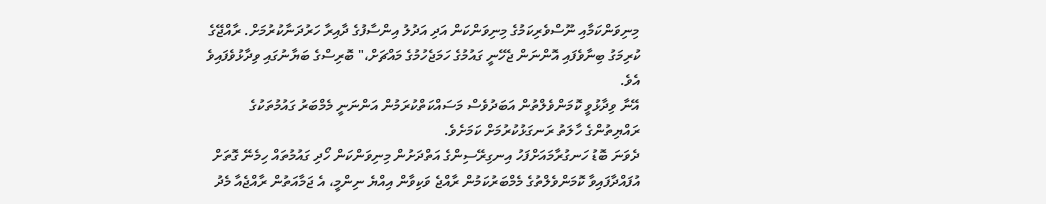މިނިވަންކަމާއި ނޫސްވެރިކަމުގެ މިނިވަންކަން އަދި އަދުލު އިންސާފުގެ ދާއިރާ ހަރުދަނާކުރުމަށް. ރާއްޖޭގެ ކުރިމަގު ބިނާވެފައި އޮންނަން ޖެހޭނީ ގައުމުގެ ހަމަޖެހުމުގެ މައްޗަށް،" ބޮރިސްގެ ބަޔާނުގައި ވިދާޅުވެފައިވެ އެވެ.
އޭނާ ވިދާޅުވީ ކޮމަންވެލްތުން އަބަދުވެސް މަސައްކަތްކުރަމުން އަންނަނީ މެމްބަރު ގައުމުތަކުގެ ރައްޔިތުންގެ ހާލަތު ރަނގަޅުކުރުމަށް ކަމަށެވެ.
ދެވަނަ ބޮޑު ހަނގުރާމައަށްފަހު އިނގިރޭސިންގެ އަތްދަށުން މިނިވަންކަން ހޯދި ގައުމުތައް ހިމެނޭ ގޮތަށް އުފައްދާފައިވާ ކޮމަންވެލްތުގެ މެމްބަރުކަމުން ރާއްޖެ ވަކިވާން އިއްޔެ ނިންމީ، އެ ޖަމާއަތުން ރާއްޖެއާ މެދު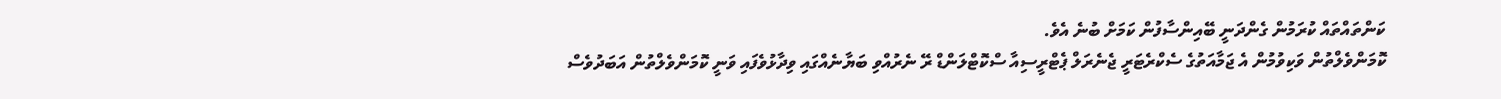ކަންތައްތައް ކުރަމުން ގެންދަނީ ބޭއިންސާފުން ކަމަށް ބުނެ އެވެ.
ކޮމަންވެލްތުން ވަކިވުމުން އެ ޖަމާއަތުގެ ސެކްރެޓަރީ ޖެނެރަލް ޕެޓްރީސިއާ ސްކޮޓްލަންޑް ރޭ ނެރުއްވި ބަޔާނެއްގައި ވިދާޅުވެފައި ވަނީ ކޮމަންވެލްތުން އަބަދުވެސް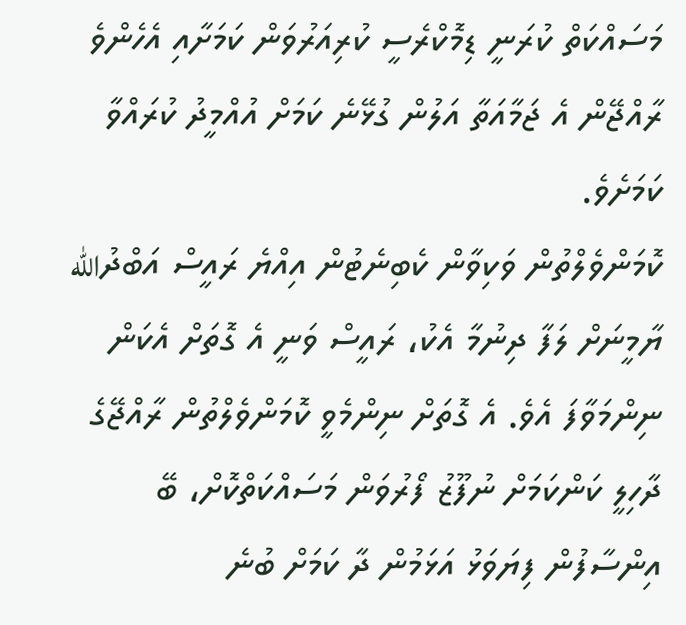މަސައްކަތް ކުރަނީ ޑިމޮކްރެސީ ކުރިއަރުވަން ކަމަށާއި އެހެންވެ ރާއްޖޭން އެ ޖަމާއަތާ އަލުން ގުޅޭނެ ކަމަށް އުއްމީދު ކުރައްވާ ކަމަށެވެ.
ކޮމަންވެލްތުން ވަކިވާން ކެބިނެޓުން އިއްޔެ ރައީސް އަބްދުالله ޔާމީނަށް ލަފާ ދިނުމާ އެކު، ރައީސް ވަނީ އެ ގޮތަށް އެކަން ނިންމަވާފަ އެވެ. އެ ގޮތަށް ނިންމެވީ ކޮމަންވެލްތުން ރާއްޖޭގެ ދާހިލީ ކަންކަމަށް ނުފޫޒު ފޯރުވަން މަސައްކަތްކޮށް، ބޭ އިންސާފުން ފިޔަވަޅު އަޅަމުން ދާ ކަމަށް ބުނެ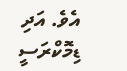އެވެ. އަދި ޑިމޮކްރަސީ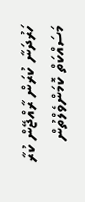ހަރުދަނާ ކުރަން ރާއްޖޭން ކުރާ މަސައްކަތް ކޮމަންވެލްތުން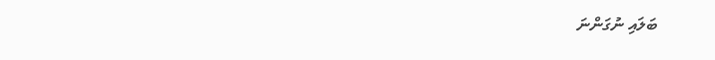ބަލައި ނުގަންނަ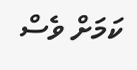ކަމަށް ވެސް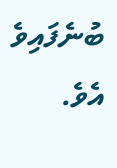ބުނެފައިވެ އެވެ.